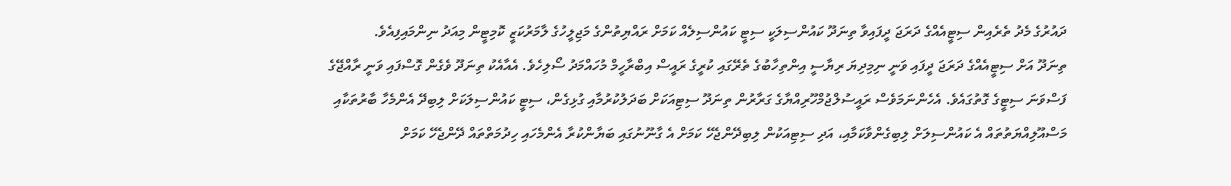ދައުރުގެ މެދު ތެރެއިން ސިޓީއެއްގެ ދަރަޖަ ދީފައިވާ ތިނަދޫ ކައުންސިލަކީ ސިޓީ ކައުންސިލެއް ކަމަށް ރައްޔިތުންގެ މަޖިލީހުގެ ލާމަރުކަޒީ ކޮމިޓީން މިއަދު ނިންމައިފިއެވެ.
ތިނަދޫ އަށް ސިޓީއެއްގެ ދަރަޖަ ދީފައި ވަނީ ނިމިދިޔަ ރިޔާސީ އިންތިހާބުގެ ތެރޭގައި ކުރީގެ ރައީސް އިބްރާހީމް މުހައްމަދު ސޯލިހެވެ. އެއާއެކު ތިނަދޫ ވެގެން ގޮސްފައި ވަނީ ރާއްޖޭގެ ފަސްވަނަ ސިޓީގެ ގޮތުގައެވެ. އެހެންނަމަވެސް ރައީސުލްޖުމްހޫރިއްޔާގެ ގަރާރުން ތިނަދޫ ސިޓިއަކަށް ބަދަލުކުރުމާއި ގުޅިގެން، ސިޓީ ކައުންސިލަކަށް ލިބިދޭ އެންމެހާ ބާރުތަކާއި މަސްއޫލިއްޔަތުތައް އެ ކައުންސިލަށް ލިބިގެންވާކަމާއި، އަދި ސިޓިއަކުން ލިބިދޭންޖެހޭ ކަމަށް އެ ގާނޫނުގައި ބަޔާންކުރާ އެންމެހައި ހިދުމަތްތައް ދޭންޖެހޭ ކަމަށް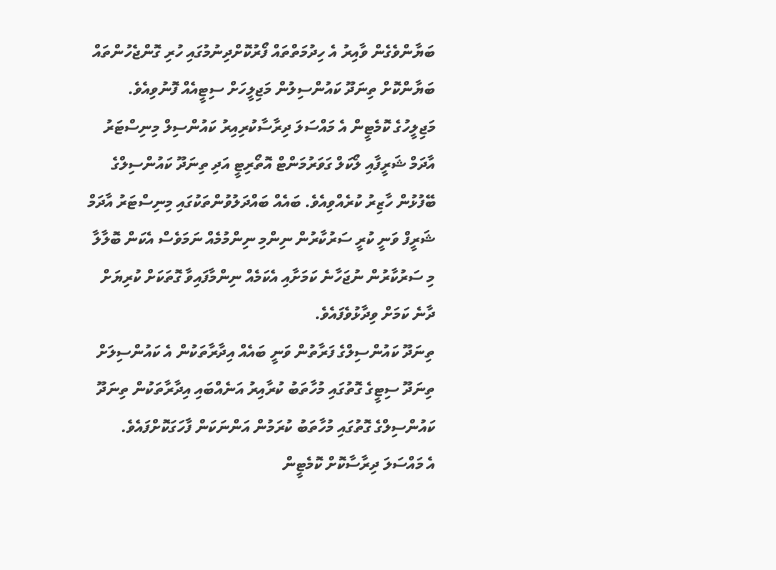ބަޔާންވެގެން ވާއިރު އެ ހިދުމަތްތައް ފޯރުކޮށްދިނުމުގައި ހުރި ގޮންޖެހުންތައް ބަޔާންކޮށް ތިނަދޫ ކައުންސިލުން މަޖިލީހަށް ސިޓީއެއް ފޮނުވިއެވެ.
މަޖިލީހުގެ ކޮމެޓީން އެ މައްސަލަ ދިރާސާކުރިއިރު ކައުންސިލް މިނިސްޓަރު އާދަމް ޝަރީފާއި ލޯކަލް ގަވަރުމަންޓް އޮތޯރިޓީ އަދި ތިނަދޫ ކައުންސިލްގެ ބޭފުޅުން ހާޒިރު ކުރެއްވިއެވެ. ބައެއް ބައްދަލުވުންތަކުގައި މިނިސްޓަރު އާދަމް ޝަރީފް ވަނީ ކުރީ ސަރުކާރުން ނިންމި ނިންމުމެއް ނަމަވެސް އެކަން ބޮލާލާ މި ސަރުކާރުން ނުޖަހާނެ ކަމަށާއި އެކަމެއް ނިންމާފައިވާ ގޮތަކަށް ކުރިޔަށް ދާނެ ކަމަށް ވިދާޅުވެފައެވެ.
ތިނަދޫ ކައުންސިލްގެ ފަރާތުން ވަނީ ބައެއް އިދާރާތަކުން އެ ކައުންސިލަށް ތިނަދޫ ސިޓީގެ ގޮތުގައި މުހާތަބު ކުރާއިރު އަނެއްބައި އިދާރާތަކުން ތިނަދޫ ކައުންސިލްގެ ގޮތުގައި މުހާތަބު ކުރަމުން އަންނަކަން ފާހަގަކޮށްފައެވެ.
އެ މައްސަލަ ދިރާސާކޮށް ކޮމެޓީން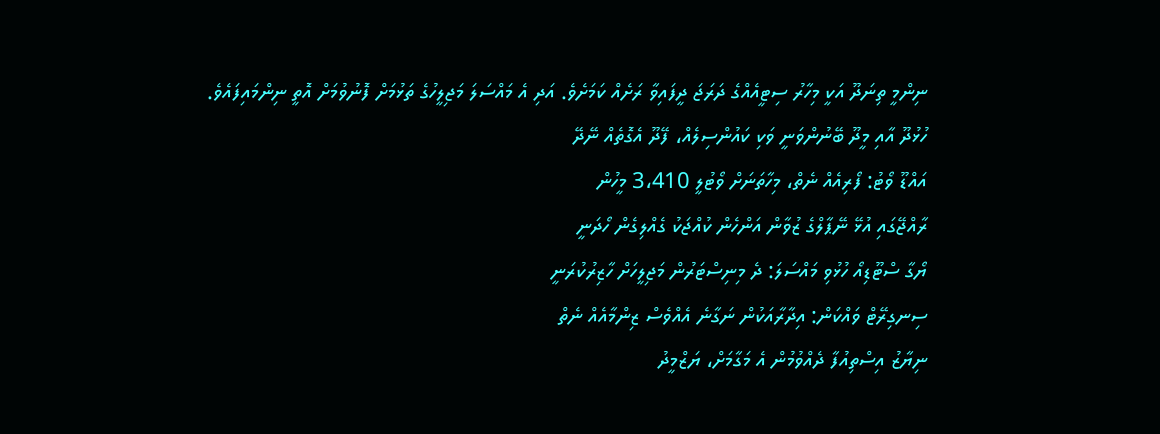ނިންމީ ތިނަދޫ އަކީ މިހާރު ސިޓީއެއްގެ ދަރަޖަ ދީފައިވާ ރަށެއް ކަމަށެވެ. އަދި އެ މައްސަލަ މަޖިލީހުގެ ތަޅުމަށް ފޮނުވުމަށް އޮތީ ނިންމައިފައެވެ.
ހުޅުދޫ އާއި މީދޫ ބޭނުންވަނީ ވަކި ކައުންސިލެއް، ފޭދޫ އެގޮތެއް ނޭދޭ
އައްޑޫ ވޯޓު: ފޯރިއެއް ނެތް، މިހާތަނަށް ވޯޓުލީ 3،410 މީހުން
ރާއްޖޭގައި އުޅޭ ނޭޕާލްގެ ޒުވާން އަންހެން ކުއްޖަކު ގެއްލިގެން ހޯދަނީ
ޔޯގާ ސްޓޫޑިއޯ ހުޅުވި މައްސަލަ: ދެ މިނިސްޓަރުން މަޖިލީހަށް ހާޒިރުކުރަނީ
ސިނގިރޭޓް ވައްކަން: އިދާރާއަކުން ނަގާނެ އެއްވެސް ޒިންމާއެއް ނެތް
ނިޔާޒު އިސްތިއުފާ ދެއްވުމުން އެ މަގާމަށް، ޔަޒްމީދު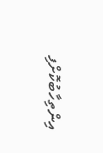އިންތިހާބުކޮށްފި